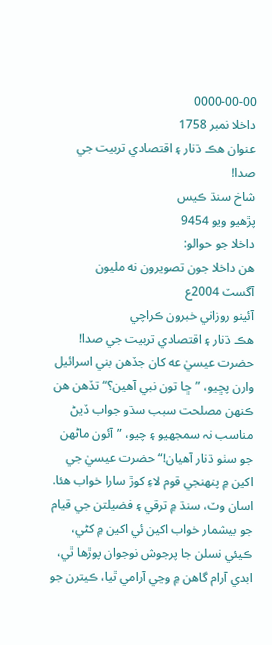0000-00-00
داخلا نمبر 1758
عنوان هڪ ڌنار ۽ اقتصادي تربيت جي صدا!
شاخ سنڌ ڪيس
پڙهيو ويو 9454
داخلا جو حوالو:
هن داخلا جون تصويرون نه مليون
آگسٽ 2004ع
آئينو روزاني خبرون ڪراچي
هڪ ڌنار ۽ اقتصادي تربيت جي صدا!
حضرت عيسيٰ عه کان جڏهن بني اسرائيل وارن پڇيو، ”ڇا تون نبي آهين؟“ تڏهن هن ڪنھن مصلحت سبب سڌو جواب ڏيڻ مناسب نہ سمجهيو ۽ چيو، ”آئون ماڻهن جو سٺو ڌنار آهيان!“ حضرت عيسيٰ جي اکين ۾ پنھنجي قوم لاءِ کوڙ سارا خواب هئا. اسان وٽ، سنڌ ۾ ترقي ۽ فضيلتن جي قيام جو بيشمار خواب اکين ئي اکين ۾ کڻي، ڪيئي نسلن جا پرجوش نوجوان پوڙها ٿي، ابدي آرام گاهن ۾ وڃي آرامي ٿيا، ڪيترن جو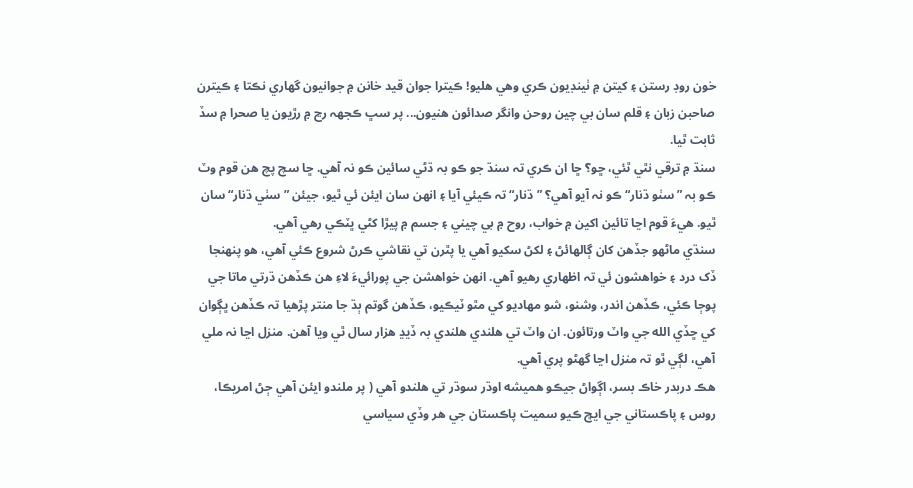خون روڊ رستن ۽ کيتن ۾ ٺينڊيون ڪري وهي هليو! ڪيترا جوان قيد خانن ۾ جوانيون گهاري نڪتا ۽ ڪيترن صاحبن زبان ۽ قلم سان بي چين روحن وانگر صدائون هنيون... پر سڀ ڪجھہ رڃ ۾ رڙيون يا صحرا ۾ سڏ ثابت ٿيا.
سنڌ ۾ ترقي نٿي ٿئي، ڇو؟ ڇا ان ڪري تہ سنڌ جو ڪو بہ ڌڻي سائين ڪو نہ آهي. ڇا سچ پچ هن قوم وٽ ڪو بہ ”سٺو ڌنار“ ڪو نہ آيو آهي؟ ”ڌنار“ تہ ڪيئي آيا ۽ انھن سان ايئن ئي ٿيو، جيئن ”سٺي ڌنار“ سان ٿيو. هيءَ قوم اڃا تائين اکين ۾ خواب، روح ۾ بي چيني ۽ جسم ۾ پيڙا کڻي ڀٽڪي رهي آهي.
سنڌي ماڻهو جڏهن کان ڳالهائڻ ۽ لکڻ سکيو آهي يا پٿرن تي نقاشي ڪرڻ شروع ڪئي آهي، هو پنھنجا ڏک درد ۽ خواهشون ئي تہ اظهاري رهيو آهي. انھن خواهشن جي پورائيءَ لاءِ هن ڪڏهن ڌرتي ماتا جي پوڄا ڪئي، ڪڏهن اندر، وشنو، شو مهاديو کي مٿو ٽيڪيو، ڪڏهن گوتم ٻڌ جا منتر پڙهيا تہ ڪڏهن ڀڳوان کي ڇڏي الله جي واٽ ورتائون. ان واٽ تي هلندي هلندي بہ ڏيڍ هزار سال ٿي ويا آهن. منزل اڃا نہ ملي آهي، لڳي ٿو تہ منزل اڃا گهڻو پري آهي.
هڪ دربدر خاڪ بسر، اڳواڻ جيڪو هميشه اوڌر سوڌر تي هلندو آهي ( پر ملندو ايئن آهي ڄڻ امريڪا، روس ۽ پاڪستاني جي ايڇ ڪيو سميت پاڪستان جي هر وڏي سياسي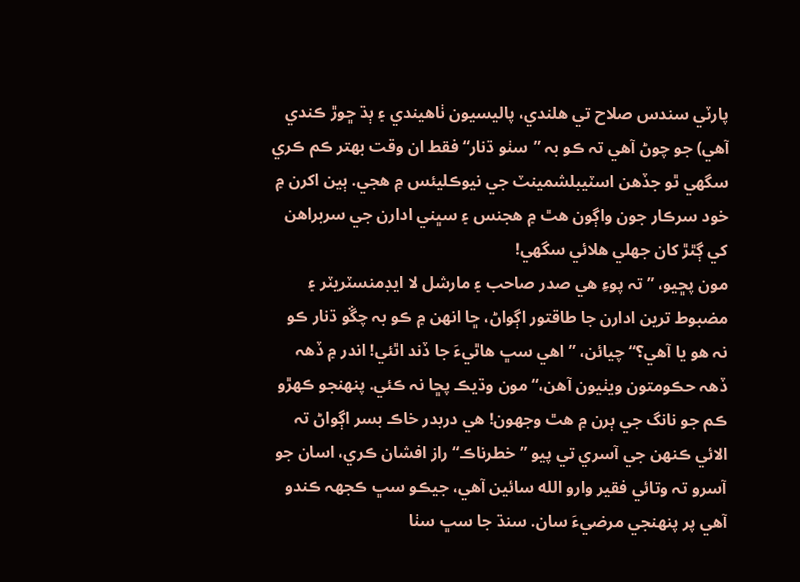پارٽي سندس صلاح تي هلندي، پاليسيون ٺاهيندي ۽ ٻڌ ڇوڙ ڪندي آهي) جو چوڻ آهي تہ ڪو بہ ”سٺو ڌنار“ فقط ان وقت بھتر ڪم ڪري سگهي ٿو جڏهن اسٽيبلشمينٽ جي نيوڪليئس ۾ هجي. ٻين اکرن ۾ خود سرڪار جون واڳون هٿ ۾ هجنس ۽ سڀني ادارن جي سربراهن کي ڳٿڙ کان جهلي هلائي سگهي!
مون پڇيو، ”تہ پوءِ هي صدر صاحب ۽ مارشل لا ايڊمنسٽريٽر ۽ مضبوط ترين ادارن جا طاقتور اڳواڻ، ڇا انھن ۾ ڪو بہ چڱو ڌنار ڪو نہ هو يا آهي؟“ چيائن، ”اهي سڀ هاٿيءَ جا ڏند اٿئي! اندر ۾ ڏھہ ڏھہ حڪومتون ويٺيون آهن،“ مون وڌيڪ پڇا نہ ڪئي. پنھنجو ڪھڙو ڪم جو نانگ جي ٻرن ۾ هٿ وجهون! هي دربدر خاڪ بسر اڳواڻ تہ الائي ڪنھن جي آسري تي پيو ”خطرناڪ“ راز افشان ڪري، اسان جو آسرو تہ وتائي فقير وارو الله سائين آهي، جيڪو سڀ ڪجھہ ڪندو آهي پر پنھنجي مرضيءَ سان. سنڌ جا سڀ سٺا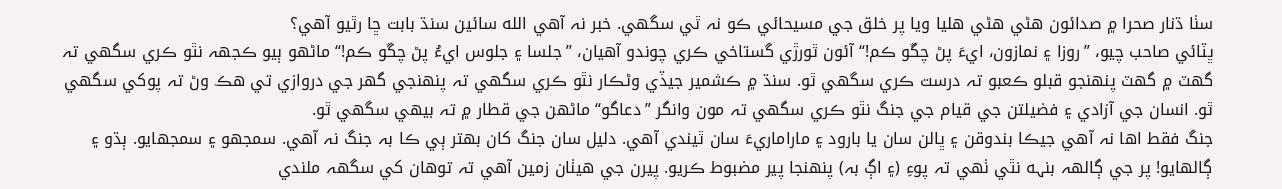سٺا ڌنار صحرا ۾ صدائون هڻي هڻي هليا ويا پر خلق جي مسيحائي ڪو نہ ٿي سگهي. خبر نہ آهي الله سائين سنڌ بابت ڇا رٿيو آهي؟
ڀٽائي صاحب چيو، ”روزا ۽ نمازون، ايءَ پڻ چڱو ڪم!“ آئون ٿورڙي گستاخي ڪري چوندو آهيان، ”جلسا ۽ جلوس ايءُ پڻ چڱو ڪم!“ ماڻهو ٻيو ڪجھہ نٿو ڪري سگهي تہ گهٽ ۾ گهٽ پنھنجو قبلو ڪعبو تہ درست ڪري سگهي ٿو. سنڌ ۾ ڪشمير جيڏي وڻڪار نٿو ڪري سگهي تہ پنھنجي گهر جي دروازي تي هڪ وڻ تہ پوکي سگهي ٿو. انسان جي آزادي ۽ فضيلتن جي قيام جي جنگ نٿو ڪري سگهي تہ مون وانگر ”دعاگو“ ماڻهن جي قطار ۾ تہ بيھي سگهي ٿو.
جنگ فقط اها نہ آهي جيڪا بندوقن ۽ ڀالن سان يا بارود ۽ ماراماريءَ سان ٿيندي آهي. دليل سان جنگ کان بھتر ٻي ڪا بہ جنگ نہ آهي. سمجهو ۽ سمجهايو. ٻڌو ۽ ڳالهايو! پر جي ڳالھہ بنہه نٿي ٺھي تہ پوءِ (۽ اڳ بہ) پنھنجا پير مضبوط ڪريو. پيرن جي هيٺان زمين آهي تہ توهان کي سگھہ ملندي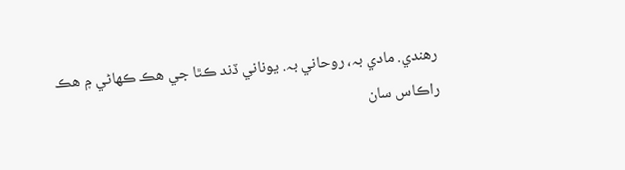رهندي. مادي بہ، روحاني بہ. يوناني ڏند ڪٿا جي هڪ ڪهاڻي ۾ هڪ راڪاس سان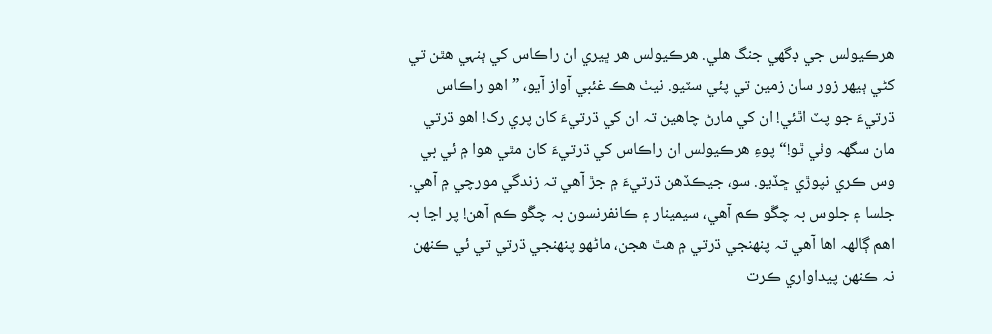هرڪيولس جي ڊگهي جنگ هلي. هرڪيولس هر ڀيري ان راڪاس کي ٻنہي هٿن تي کڻي ٻيھر زور سان زمين تي پئي سٽيو. نيٺ هڪ غئبي آواز آيو، ”اهو راڪاس ڌرتيءَ جو پٽ اٿئي! ان کي مارڻ چاهين تہ ان کي ڌرتيءَ کان پري رک! اهو ڌرتي مان سگھہ وٺي ٿو!“ پوءِ هرڪيولس ان راڪاس کي ڌرتيءَ کان مٿي هوا ۾ ئي بي وس ڪري نپوڙي ڇڏيو. سو، جيڪڏهن ڌرتيءَ ۾ جڙ آهي تہ زندگي مورچي ۾ آهي.
جلسا ۽ جلوس بہ چڱو ڪم آهي، سيمينار ۽ ڪانفرنسون بہ چڱو ڪم آهن! پر اڃا بہ اهم ڳالھہ اها آهي تہ پنھنجي ڌرتي ۾ هٿ هجن، ماڻهو پنھنجي ڌرتي تي ئي ڪنھن نہ ڪنھن پيداواري ڪرت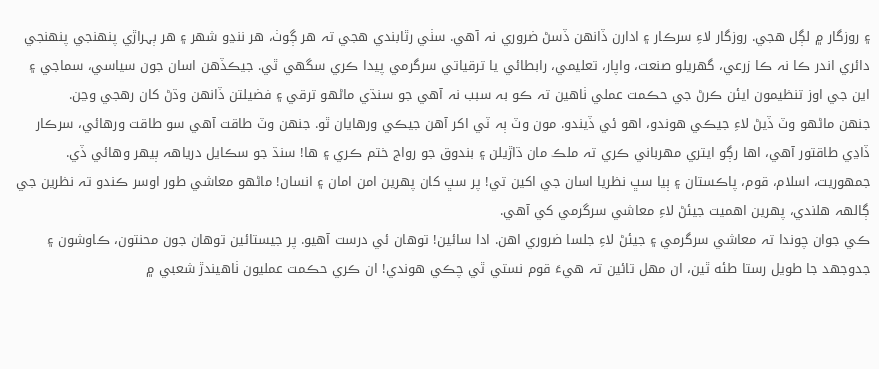۽ روزگار ۾ لڳل هجي. روزگار لاءِ سرڪار ۽ ادارن ڏانھن ڏسڻ ضروري نہ آهي. سٺي رٿابندي هجي تہ هر ڳوٺ، هر ننڍو شهر ۽ هر ٻہراڙي پنھنجي پنھنجي دائري اندر ڪا نہ ڪا زرعي، گهريلو صنعت، واپار، تعليمي، رابطائي يا ترقياتي سرگرمي پيدا ڪري سگهي ٿي. جيڪڏهن اسان جون سياسي، سماجي ۽ اين جي اوز تنظيمون ايئن ڪرڻ جي حڪمت عملي ٺاهين تہ ڪو بہ سبب نہ آهي جو سنڌي ماڻهو ترقي ۽ فضيلتن ڏانھن وڌڻ کان رهجي وڃن.
جنھن ماڻهو وٽ ڏيڻ لاءِ جيڪي هوندو، اهو ئي ڏيندو. مون وٽ ٻہ ٽي اکر آهن جيڪي ورهايان ٿو. جنھن وٽ طاقت آهي سو طاقت ورهائي، سرڪار ڏاڍي طاقتور آهي، اها رڳو ايتري مهرباني ڪري تہ ملڪ مان ڌاڙيلن ۽ بندوق جو رواج ختم ڪري ۽ ها! سنڌ جو سڪايل درياھہ ٻيھر وهائي ڏي. جمهوريت، اسلام، قوم، پاڪستان ۽ ٻيا سڀ نظريا اسان جي اکين تي! پر سڀ کان پھرين امن امان ۽ انسان! ماڻهو معاشي طور اوسر ڪندو تہ نظرين جي ڳالھہ هلندي، پھرين اهميت جيئڻ لاءِ معاشي سرگرمي کي آهي.
ڪي جوان چوندا تہ معاشي سرگرمي ۽ جيئڻ لاءِ جلسا ضروري اهن. ادا سائين! توهان ئي درست آهيو. پر جيستائين توهان جون محنتون، ڪاوشون ۽ جدوجهد جا طويل رستا طئه ٿين، ان مهل تائين تہ هيءَ قوم نستي ٿي چڪي هوندي! ان ڪري حڪمت عمليون ٺاهيندڙ شعبي ۾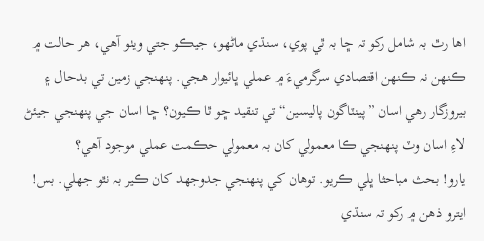اها رٿ بہ شامل رکو تہ ڇا بہ ٿي پوي، سنڌي ماڻهو، جيڪو جتي ويٺو آهي، هر حالت ۾ ڪنھن نہ ڪنھن اقتصادي سرگرميءَ ۾ عملي ڀائيوار هجي. پنھنجي زمين تي بدحال ۽ بيروزگار رهي اسان ”پينٽاگون پاليسين“ تي تنقيد ڇو ٿا ڪيون؟ ڇا اسان جي پنھنجي جيئڻ لاءِ اسان وٽ پنھنجي ڪا معمولي کان بہ معمولي حڪمت عملي موجود آهي؟
يارو! بحث مباحثا ڀلي ڪريو. توهان کي پنھنجي جدوجهد کان ڪير بہ نٿو جهلي. بس! ايترو ذهن ۾ رکو تہ سنڌي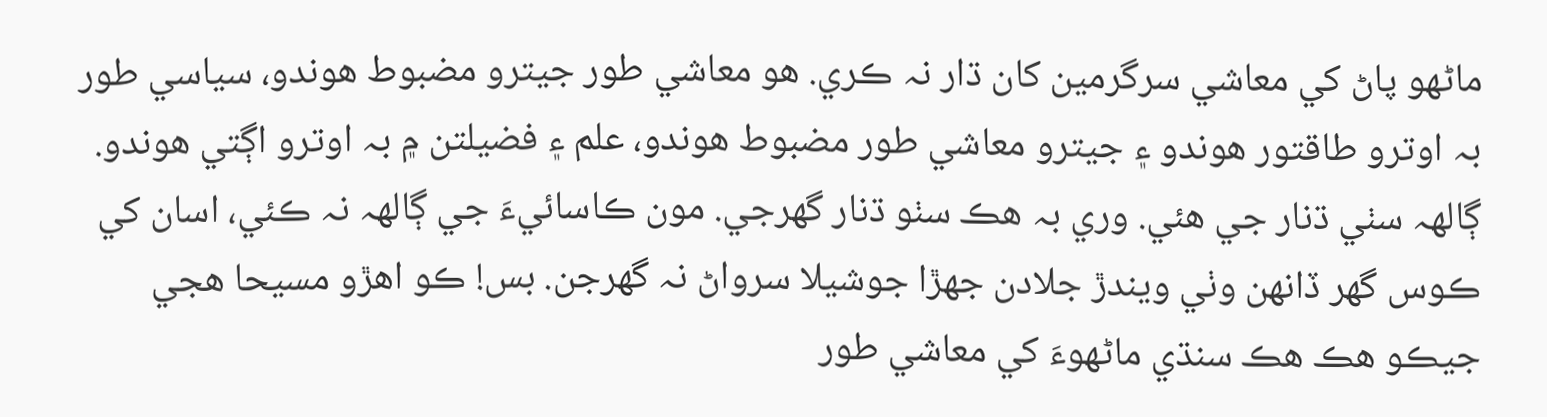ماڻهو پاڻ کي معاشي سرگرمين کان ڌار نہ ڪري. هو معاشي طور جيترو مضبوط هوندو، سياسي طور بہ اوترو طاقتور هوندو ۽ جيترو معاشي طور مضبوط هوندو، علم ۽ فضيلتن ۾ بہ اوترو اڳتي هوندو.
ڳالھہ سٺي ڌنار جي هئي. وري بہ هڪ سٺو ڌنار گهرجي. مون ڪاسائيءَ جي ڳالھہ نہ ڪئي، اسان کي ڪوس گهر ڏانھن وٺي ويندڙ جلادن جھڙا جوشيلا سرواڻ نہ گهرجن. بس! ڪو اهڙو مسيحا هجي جيڪو هڪ هڪ سنڌي ماڻهوءَ کي معاشي طور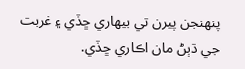پنھنجن پيرن تي بيھاري ڇڏي ۽ غربت جي ڌٻڻ مان اڪاري ڇڏي.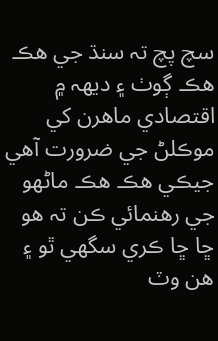سچ پچ تہ سنڌ جي هڪ هڪ ڳوٺ ۽ ديھہ ۾ اقتصادي ماهرن کي موڪلڻ جي ضرورت آهي جيڪي هڪ هڪ ماڻهو جي رهنمائي ڪن تہ هو ڇا ڇا ڪري سگهي ٿو ۽ هن وٽ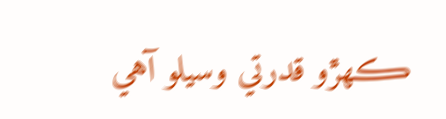ڪھڙو قدرتي وسيلو آهي